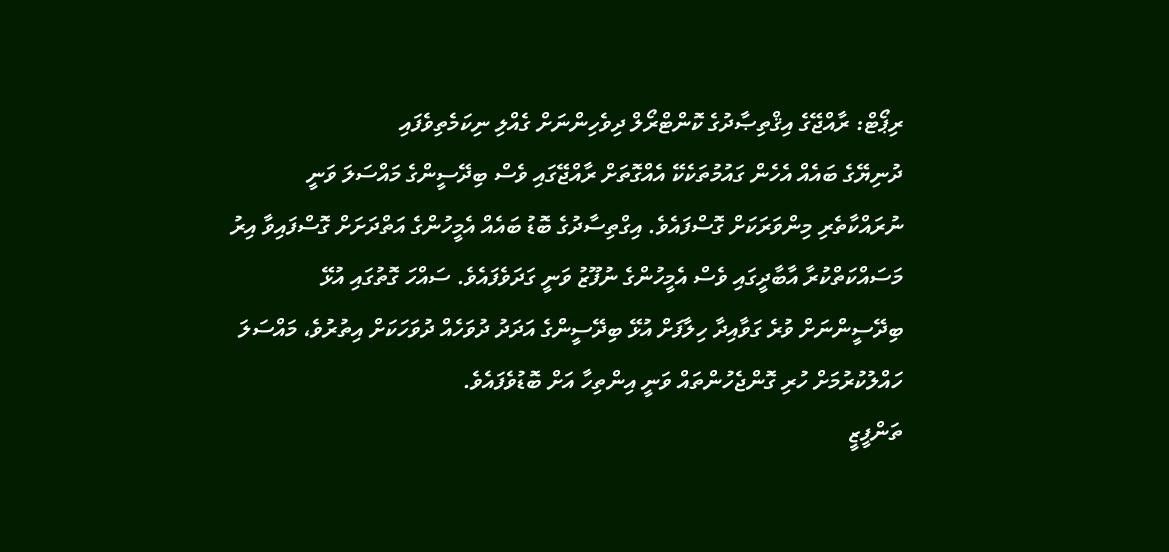ރިޕޯޓް: ރާއްޖޭގެ އިޤްތިޞާދުގެ ކޮންޓްރޯލް ދިވެހިންނަށް ގެއްލި ނިކަމެތިވެފައި
ދުނިޔޭގެ ބައެއް އެހެން ގައުމުތަކެކޭ އެއްގޮތަށް ރާއްޖޭގައި ވެސް ބިދޭސީންގެ މައްސަލަ ވަނީ ނުރައްކާތެރި މިންވަރަކަށް ގޮސްފައެވެ. އިގްތިސާދުގެ ބޮޑު ބައެއް އެމީހުންގެ އަތްދަށަށް ގޮސްފައިވާ އިރު މަސައްކަތްކުރާ އާބާދީގައި ވެސް އެމީހުންގެ ނުފޫޒު ވަނީ ގަދަވެފައެވެ. ސައްހަ ގޮތުގައި އުޅޭ ބިދޭސީންނަށް ވުރެ ގަވާއިދާ ހިލާފަށް އުޅޭ ބިދޭސީންގެ އަދަދު ދުވަހެއް ދުވަހަކަށް އިތުރުވެ، މައްސަލަ ހައްލުކުރުމަށް ހުރި ގޮންޖެހުންތައް ވަނީ އިންތިހާ އަށް ބޮޑުވެފައެވެ.
ތަންފީޒީ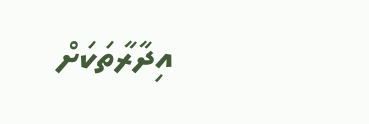އިދާރާތަކަށް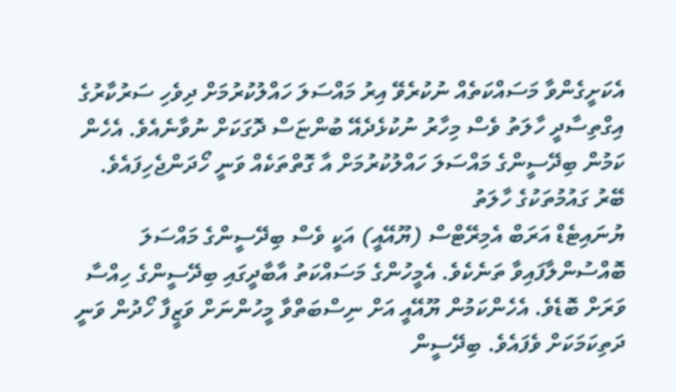އެކަށީގެންވާ މަސައްކަތެއް ނުކުރެވޭ އިރު މައްސަލަ ހައްލުކުރުމަށް ދިވެހި ސަރުކާރުގެ އިގްތިސާދީ ހާލަތު ވެސް މިހާރު ނުކުޅެދެއޭ ބުންޏަސް ދޮގަކަށް ނުވާނެއެވެ. އެހެން ކަމުން ބިދޭސީންގެ މައްސަލަ ހައްލުކުރުމަށް އާ ގޮތްތަކެއް ވަނީ ހޯދަންޖެހިފައެވެ.
ބޭރު ގައުމުތަކުގެ ހާލަތު
ޔުނައިޓެޑް އަރަބް އެމިރޭޓްސް (ޔޫއޭއީ) އަކީ ވެސް ބިދޭސީންގެ މައްސަލަ ބޮއްސުންލާފައިވާ ތަނެކެވެ. އެމީހުންގެ މަސައްކަތު އާބާދީގައި ބިދޭސީންގެ ހިއްސާ ވަރަށް ބޮޑެވެ. އެހެންކަމުން ޔޫއޭއީ އަށް ނިސްބަތްވާ މީހުންނަށް ވަޒީފާ ހޯދުން ވަނީ ދަތިކަމަކަށް ވެފައެވެ. ބިދޭސީން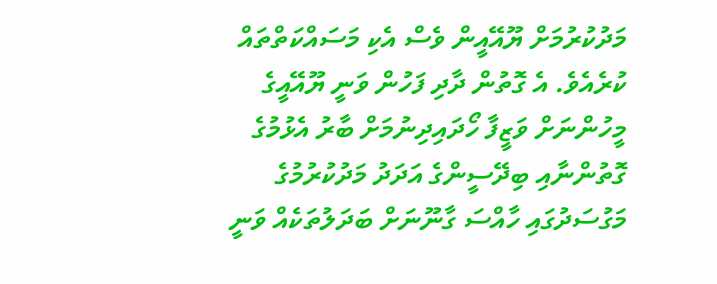މަދުކުރުމަށް ޔޫއޭއީން ވެސް އެކި މަސައްކަތްތައް ކުރެއެވެ. އެ ގޮތުން ދާދި ފަހުން ވަނީ ޔޫއޭއީގެ މީހުންނަށް ވަޒީފާ ހޯދައިދިނުމަށް ބާރު އެޅުމުގެ ގޮތުންނާއި ބިދޭސީންގެ އަދަދު މަދުކުރުމުގެ މަގުސަދުގައި ހާއްސަ ގާނޫނަށް ބަދަލުތަކެއް ވަނީ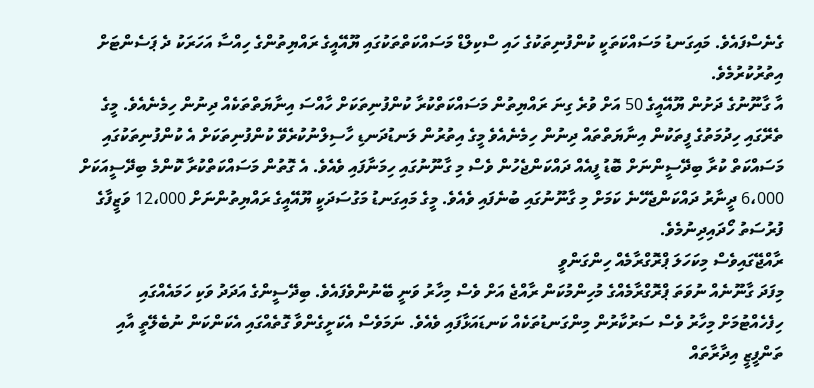ގެނެސްފައެވެ. މައިގަނޑު މަސައްކަތަކީ ކުންފުނިތަކުގެ ހައި ސްކިލްޑް މަސައްކަތްތަކުގައި ޔޫއޭއީގެ ރައްޔިތުންގެ ހިއްސާ އަހަރަކު ދެ ޕަސެންޓަށް އިތުރުކުރުމެވެ.
އާ ގާނޫނުގެ ދަށުން ޔޫއޭއީގެ 50 އަށް ވުރެ ގިނަ ރައްޔިތުން މަސައްކަތްކުރާ ކުންފުނިތަކަށް ހާއްސަ އިނާޔަތްތަކެއް ދިނުން ހިމެނެއެވެ. މީގެ ތެރޭގައި ހިދުމަތުގެ ފީތަކުން އިނާޔަތްތައް ދިނުން ހިމެނެއެވެ މީގެ އިތުރުން ލަނޑުދަނޑި ހާސިލްނުކުރެވޭ ކުންފުނިތަކަށް އެ ކުންފުނިތަކުގައި މަސައްކަތް ކުރާ ބިދޭސީންނަށް ބޮޑު ފީއެއް ދައްކަންޖެހުން ވެސް މި ގާނޫނުގައި ހިމަނާފައި ވެއެވެ. އެ ގޮތުން މަސައްކަތްކުރާ ކޮންމެ ބިދޭސީއަކަށް 6،000 ދީނާރު ދައްކަންޖެހޭނެ ކަމަށް މި ގާނޫނުގައި ބުނެފައި ވެއެވެ. މީގެ މައިގަނޑު މަގުސަދަކީ ޔޫއޭއީގެ ރައްޔިތުންނަށް 12،000 ވަޒީފާގެ ފުރުސަތު ހޯދައިދިނުމެވެ.
ރާއްޖޭގައިވެސް މިކަހަލަ ޕްރޮގްރާމެއް ހިންގަންވީ
މިފަދަ ގާނޫނެއް ނުވަތަ ޕްރޮގްރާމެއްގެ މުހިންމުކަން ރާއްޖެ އަށް ވެސް މިހާރު ވަނީ ބޭނުންވެފައެވެ. ބިދޭސީންގެ އަދަދު ވަކި ހަމައެއްގައި ހިފެހެއްޓުމަށް މިހާރު ވެސް ސަރުކާރުން މިންގަނޑުތަކެއް ކަނޑައަޅާފައި ވެއެވެ. ނަމަވެސް އެކަށީގެންވާ ގޮތެއްގައި އެކަންކަން ނުބެލޭތީ އާއި ތަންފީޒީ އިދާރާތައް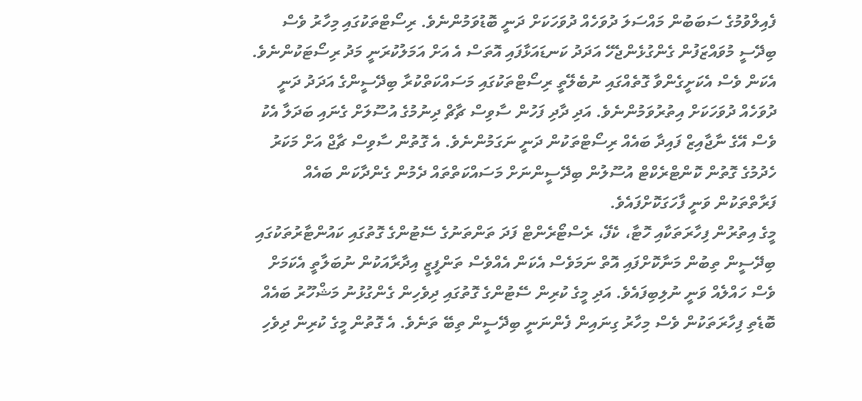ފެއިލްވުމުގެ ސަބަބުން މައްސަލަ ދުވަހެއް ދުވަހަކަށް ދަނީ ބޮޑުވަމުންނެވެ. ރިސޯޓްތަކުގައި މިހާރު ވެސް ބިދޭސީ މުވައްޒަފުން ގެންގުޅެންޖެހޭ އަދަދު ކަނޑައަޅާފައި އޮތަސް އެ އަށް އަމަލުކުރަނީ މަދު ރިސޯޓަކުންނެވެ. އެކަން ވެސް އެކަށީގެންވާ ގޮތެއްގައި ނުބެލޭތީ ރިސޯޓްތަކުގައި މަސައްކަތްކުރާ ބިދޭސީންގެ އަދަދު ދަނީ ދުވަހެއް ދުވަހަކަށް އިތުރުވަމުންނެވެ. އަދި ދާދި ފަހުން ސާވިސް ޗާޗް ދިނުމުގެ އުސޫލަށް ގެނައި ބަދަލާ އެކު ވެސް އޭގެ ނާޖާއިޒް ފައިދާ ބައެއް ރިސޯޓްތަކުން ދަނީ ނަގަމުންނެވެ. އެ ގޮތުން ސާވިސް ޗާޖް އަށް މަކަރު ހެދުމުގެ ގޮތުން ކޮންޓްރެކްޓް އުސޫލުން ބިދޭސީންނަށް މަސައްކަތްތައް ދެމުން ގެންދާކަން ބައެއް ފަރާތްތަކުން ވަނީ ފާހަގަކޮށްފައެވެ.
މީގެ އިތުރުން ފިހާރަތަކާއި ހޮޓާ، ކެފޭ، ރެސްޓޯރެންޓް ފަދަ ތަންތަނުގެ ސޭޓުންގެ ގޮތުގައި ކައުންޓާރުތަކުގައި ބިދޭސީން ތިބުން މަނާކޮށްފައި އޮތް ނަމަވެސް އެކަން އެއްވެސް ތަންފީޒީ އިދާރާއަކުން ނުބަލާތީ އެކަމަށް ވެސް ހައްލެއް ވަނީ ނުލިބިފައެވެ. އަދި މީގެ ކުރިން ސޭޓުންގެ ގޮތުގައި ދިވެހިން ގެންގުޅުނު މަޝްހޫރު ބައެއް ބޮޑެތި ފިހާރަތަކުން ވެސް މިހާރު ގިނައިން ފެންނަނީ ބިދޭސީން ތިބޭ ތަނެވެ. އެ ގޮތުން މީގެ ކުރިން ދިވެހި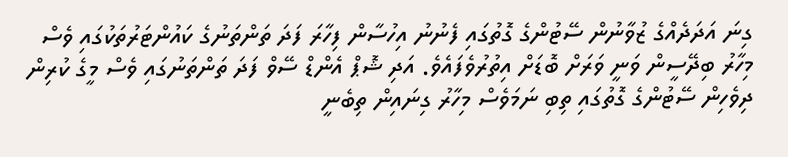ގިނަ އަދަދެއްގެ ޒުވާނުން ސޭޓުންގެ ގޮތުގައި ފެނުނު އިހުސާން ފިހާރަ ފަދަ ތަންތަނުގެ ކައުންޓަރުތަކުގައި ވެސް މިހާރު ބިދޭސީން ވަނީ ވަރަށް ބޮޑަށް އިތުރުވެފައެވެ. އަދި ޝޮޕް އެންޑް ސޭވް ފަދަ ތަންތަނުގައި ވެސް މީގެ ކުރިން ދިވެހިން ސޭޓުންގެ ގޮތުގައި ތިބި ނަމަވެސް މިހާރު ގިނައިން ތިބެނީ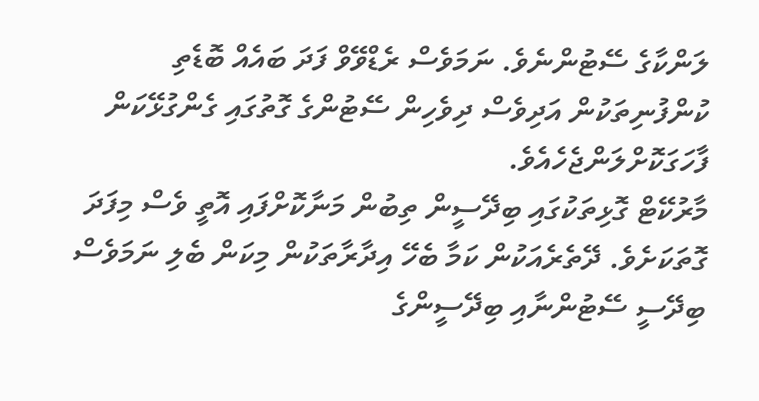ލަންކާގެ ސޭޓުންނެވެ. ނަމަވެސް ރެޑްވޭވް ފަދަ ބައެއް ބޮޑެތި ކުންފުނިތަކުން އަދިވެސް ދިވެހިން ސޭޓުންގެ ގޮތުގައި ގެންގުޅޭކަން ފާހަގަކޮށްލަންޖެހެއެވެ.
މާރުކޭޓް ގޮޅިތަކުގައި ބިދޭސީން ތިބުން މަނާކޮށްފައި އޮތީ ވެސް މިފަދަ ގޮތަކަށެވެ. ދޭތެރެއަކުން ކަމާ ބެހޭ އިދާރާތަކުން މިކަން ބެލި ނަމަވެސް ބިދޭސީ ސޭޓުންނާއި ބިދޭސީންގެ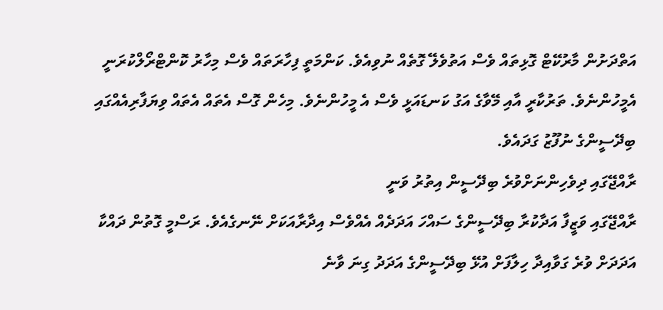އަތްދަށުން މާރުކޭޓް ގޮޅިތައް ވެސް އަތުވެލޭ ގޮތެއް ނުވިއެވެ. ކަންމަތީ ފިހާރަތައް ވެސް މިހާރު ކޮންޓްރޯލްކުރަނީ އެމީހުންނެވެ. ތަރުކާރީ އާއި މޭވާގެ އަގު ކަނޑައަޅީ ވެސް އެ މީހުންނެވެ. މިހެން ގޮސް އެތައް އެތައް ވިޔަފާރިއެއްގައި ބިދޭސީންގެ ނުފޫޒު ގަދައެވެ.
ރާއްޖޭގައި ދިވެހިންނަށްވުރެ ބިދޭސީން އިތުރު ވަނީ
ރާއްޖޭގައި ވަޒީފާ އަދާކުރާ ބިދޭސީންގެ ސައްހަ އަދަދެއް އެއްވެސް އިދާރާއަކަށް ނޭނގެއެވެ. ރަސްމީ ގޮތުން ދައްކާ އަދަދަށް ވުރެ ގަވާއިދާ ހިލާފަށް އުޅޭ ބިދޭސީންގެ އަދަދު ގިނަ ވާނެ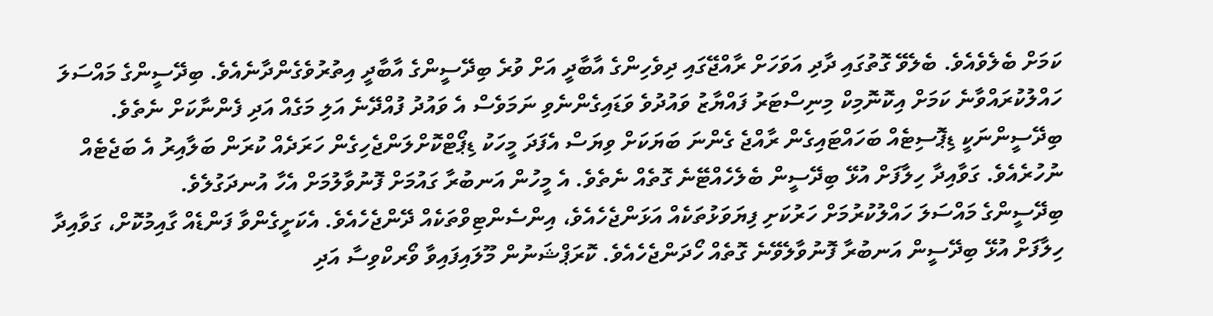ކަމަށް ބެލެވެއެވެ. ބެލެވޭ ގޮތުގައި ދާދި އަވަހަށް ރާއްޖޭގައި ދިވެހިންގެ އާބާދީ އަށް ވުރެ ބިދޭސީންގެ އާބާދީ އިތުރުވެގެންދާނެއެވެ. ބިދޭސީންގެ މައްސަލަ ހައްލުކުރައްވާނެ ކަމަށް އިކޮނޮމިކް މިނިސްޓަރު ފައްޔާޒު ވައުދުވެ ވަޑައިގެންނެވި ނަމަވެސް އެ ވައުދު ފުއްދޭނެ އަލި މަގެއް އަދި ފެންނާކަށް ނެތެވެ. ބިދޭސީންނަކީ ޑިޕޮސިޓެއް ބަހައްޓައިގެން ރާއްޖެ ގެންނަ ބަޔަކަށް ވިޔަސް އެފަދަ މީހަކު ޑިޕޯޓްކޮށްލަންޖެހިގެން ހަރަދެއް ކުރަން ބަލާއިރު އެ ބަޖެޓެއް ނުހުރެއެވެ. ގަވާއިދާ ހިލާފަށް އުޅޭ ބިދޭސީން ބެލެހެއްޓޭނެ ގޮތެއް ނެތެވެ. އެ މީހުން އަނބުރާ ގައުމަށް ފޮނުވާލުމަށް އެހާ އުނދަގުލެވެ.
ބިދޭސީންގެ މައްސަލަ ހައްލުކުރުމަށް ހަރުކަށި ފިޔަވަޅުތަކެއް އަޅަންޖެހެއެވެ، އިންސެންޓިވްތަކެއް ދޭންޖެހެއެވެ. އެކަށީގެންވާ ފަންޑެއް ގާއިމުކޮށް، ގަވާއިދާ ހިލާފަށް އުޅޭ ބިދޭސީން އަނބުރާ ފޮނުވާލެވޭނެ ގޮތެއް ހޯދަންޖެހެއެވެ. ކޮރަޕްޝަނުން މޫލައިފައިވާ ވޯރކްވިސާ އަދި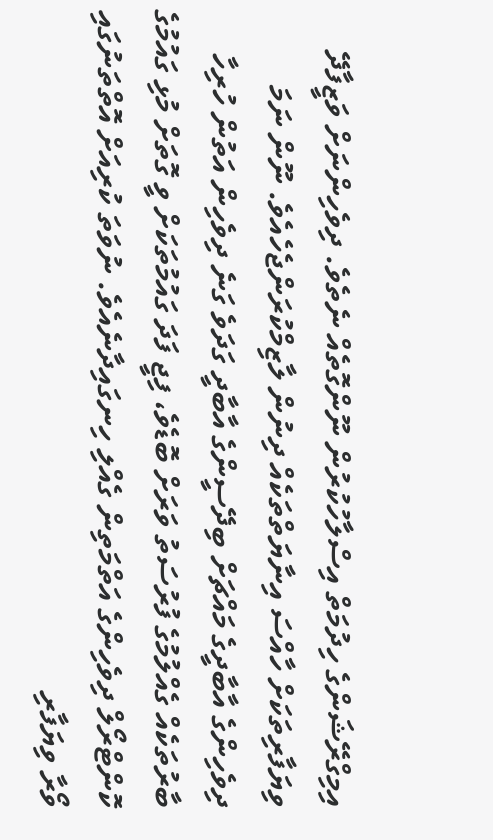އިމިގްރޭޝަންގެ ހިދުމަތް އިސްލާހުކުރުން ނޫންގޮތެއް ނެތެވެ. ދިވެހިންނަށް ވަޒީފާދޭ ވިޔަފާރިތަކަށް ހާއްސަ އިނާޔަތްތަކެއް ދިނުން ލާޒިމްކުރަންޖެހެއެވެ. ނޫން ނަމަ ދިވެހިންގެ އާބާދީގެ މައްޗަށް ބިދޭސީންގެ އާބާދީ ގަދަވެ ގަނެ ދިވެހިން އަތުން ހުރިހާ ބާރުތަކެއް ގެއްލުމުގެ ފުރުސަތު ވަރަށް ބޮޑެވެ، ފިޖީ ފަދަ ގައުމުތަކަށް ވީ ގޮތަށް މުޅި ގައުމުގެ ކޮންޓްރޯލް ދިވެހިންގެ އަތްމަތިން ގެއްލި ހިނގައިދާނެއެވެ. ނުވަތަ ކުރިއަށް އޮތްތަނުގައި ވޯރާ ވިޔަފާރި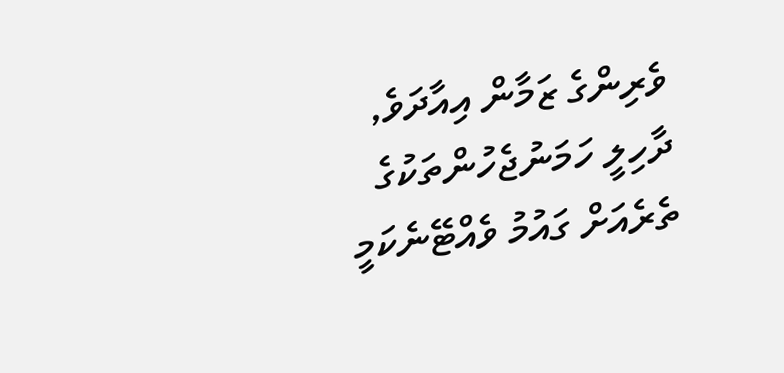ވެރިންގެ ޒަމާން އިއާދަވެ, ދާހިލީ ހަމަނުޖެހުންތަކުގެ ތެރެއަށް ގައުމު ވެއްޓޭނެކަމީ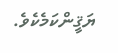ޔަޤީންކަމެކެވެ.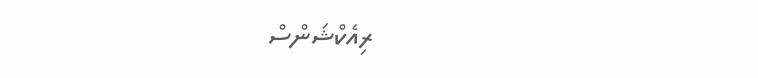ރިއެކްޝަންސް